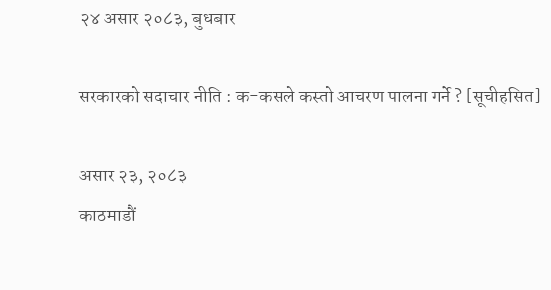२४ असार २०८३, बुधबार

सरकारको सदाचार नीति : क-कसले कस्तो आचरण पालना गर्ने ? [सूचीहसित]

असार २३, २०८३
काठमाडौं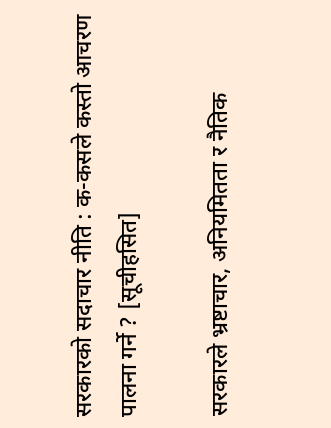सरकारको सदाचार नीति : क-कसले कस्तो आचरण पालना गर्ने ? [सूचीहसित]

सरकारले भ्रष्टाचार, अनियमितता र नैतिक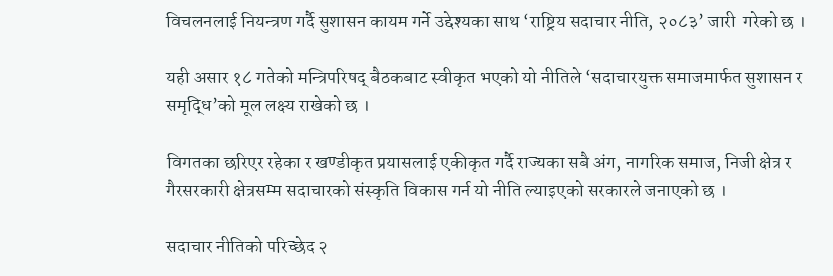विचलनलाई नियन्त्रण गर्दै सुशासन कायम गर्ने उद्देश्यका साथ ‘राष्ट्रिय सदाचार नीति, २०८३’ जारी  गरेको छ ।

यही असार १८ गतेको मन्त्रिपरिषद् बैठकबाट स्वीकृत भएको यो नीतिले ‘सदाचारयुक्त समाजमार्फत सुशासन र समृद्धि’को मूल लक्ष्य राखेको छ ।

विगतका छरिएर रहेका र खण्डीकृत प्रयासलाई एकीकृत गर्दै राज्यका सबै अंग, नागरिक समाज, निजी क्षेत्र र गैरसरकारी क्षेत्रसम्म सदाचारको संस्कृति विकास गर्न यो नीति ल्याइएको सरकारले जनाएको छ ।

सदाचार नीतिको परिच्छेद २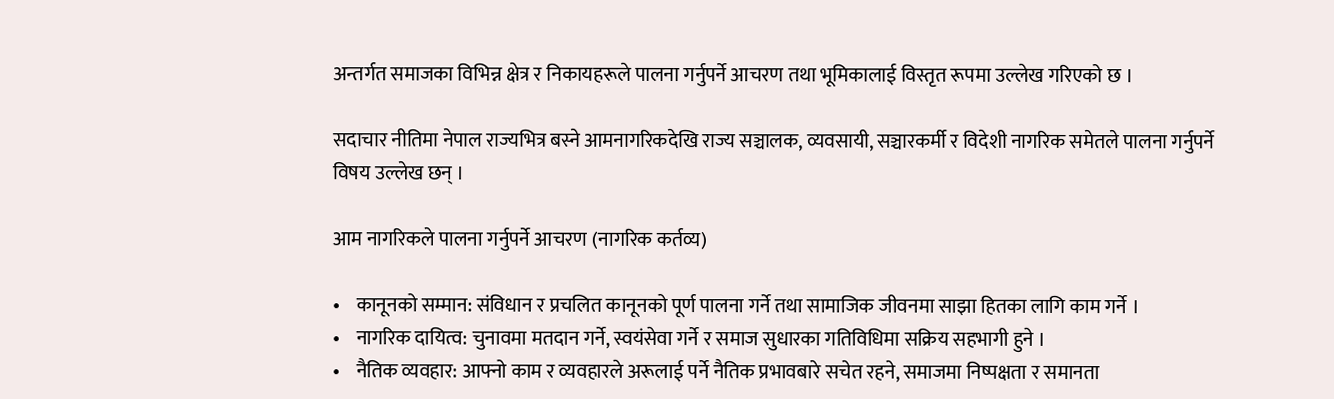अन्तर्गत समाजका विभिन्न क्षेत्र र निकायहरूले पालना गर्नुपर्ने आचरण तथा भूमिकालाई विस्तृत रूपमा उल्लेख गरिएको छ ।

सदाचार नीतिमा नेपाल राज्यभित्र बस्ने आमनागरिकदेखि राज्य सञ्चालक, व्यवसायी, सञ्चारकर्मी र विदेशी नागरिक समेतले पालना गर्नुपर्ने विषय उल्लेख छन् ।

आम नागरिकले पालना गर्नुपर्ने आचरण (नागरिक कर्तव्य)

•    कानूनको सम्मान: संविधान र प्रचलित कानूनको पूर्ण पालना गर्ने तथा सामाजिक जीवनमा साझा हितका लागि काम गर्ने ।
•    नागरिक दायित्व: चुनावमा मतदान गर्ने, स्वयंसेवा गर्ने र समाज सुधारका गतिविधिमा सक्रिय सहभागी हुने ।
•    नैतिक व्यवहार: आफ्नो काम र व्यवहारले अरूलाई पर्ने नैतिक प्रभावबारे सचेत रहने, समाजमा निष्पक्षता र समानता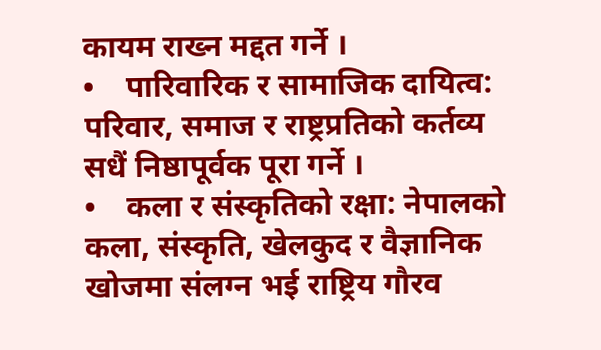कायम राख्न मद्दत गर्ने ।
•    पारिवारिक र सामाजिक दायित्व: परिवार, समाज र राष्ट्रप्रतिको कर्तव्य सधैं निष्ठापूर्वक पूरा गर्ने ।
•    कला र संस्कृतिको रक्षा: नेपालको कला, संस्कृति, खेलकुद र वैज्ञानिक खोजमा संलग्न भई राष्ट्रिय गौरव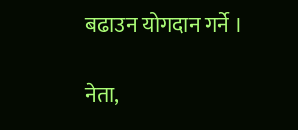बढाउन योगदान गर्ने ।

नेता,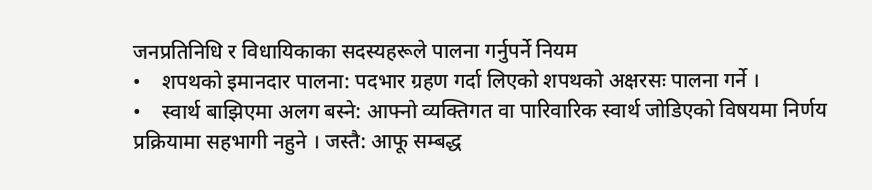जनप्रतिनिधि र विधायिकाका सदस्यहरूले पालना गर्नुपर्ने नियम
•    शपथको इमानदार पालना: पदभार ग्रहण गर्दा लिएको शपथको अक्षरसः पालना गर्ने ।
•    स्वार्थ बाझिएमा अलग बस्ने: आफ्नो व्यक्तिगत वा पारिवारिक स्वार्थ जोडिएको विषयमा निर्णय प्रक्रियामा सहभागी नहुने । जस्तै: आफू सम्बद्ध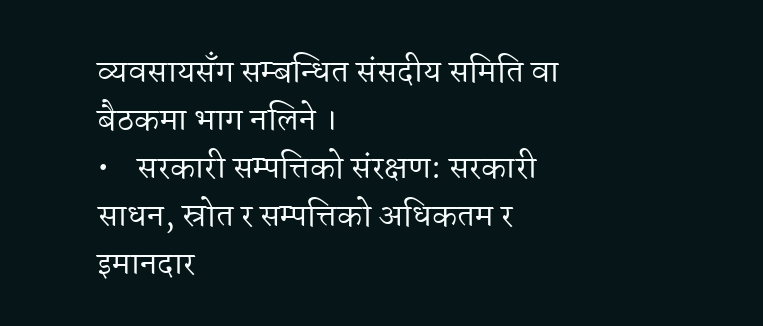व्यवसायसँग सम्बन्धित संसदीय समिति वा बैठकमा भाग नलिने ।
•    सरकारी सम्पत्तिको संरक्षण: सरकारी साधन, स्रोत र सम्पत्तिको अधिकतम र इमानदार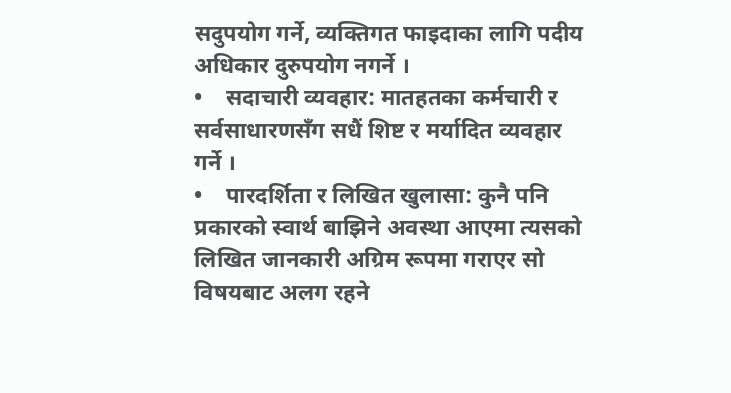सदुपयोग गर्ने, व्यक्तिगत फाइदाका लागि पदीय अधिकार दुरुपयोग नगर्ने ।
•    सदाचारी व्यवहार: मातहतका कर्मचारी र सर्वसाधारणसँग सधैं शिष्ट र मर्यादित व्यवहार गर्ने ।
•    पारदर्शिता र लिखित खुलासा: कुनै पनि प्रकारको स्वार्थ बाझिने अवस्था आएमा त्यसको लिखित जानकारी अग्रिम रूपमा गराएर सो विषयबाट अलग रहने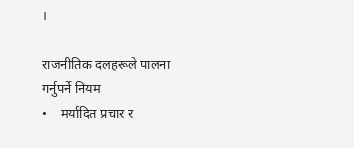।

राजनीतिक दलहरूले पालना गर्नुपर्ने नियम
•    मर्यादित प्रचार र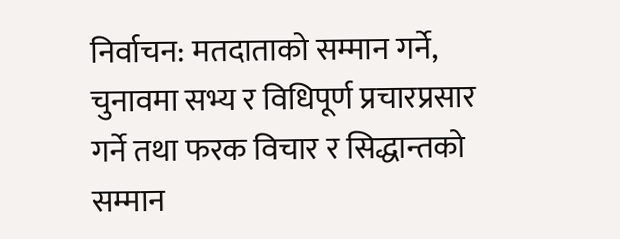निर्वाचन: मतदाताको सम्मान गर्ने, चुनावमा सभ्य र विधिपूर्ण प्रचारप्रसार गर्ने तथा फरक विचार र सिद्धान्तको सम्मान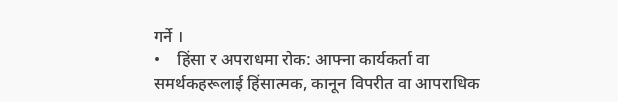गर्ने ।
•    हिंसा र अपराधमा रोक: आफ्ना कार्यकर्ता वा समर्थकहरूलाई हिंसात्मक, कानून विपरीत वा आपराधिक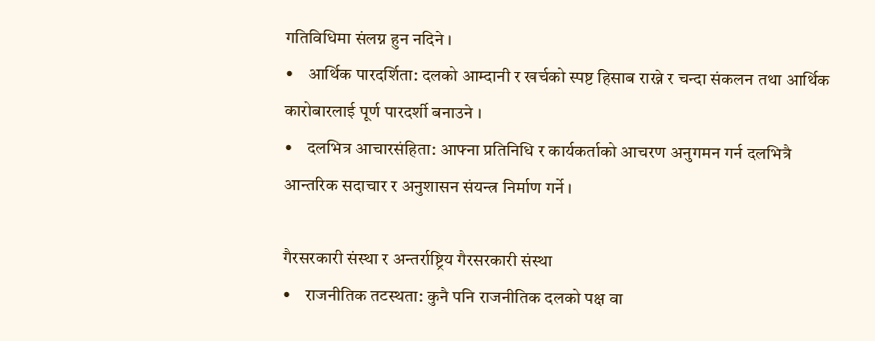गतिविधिमा संलग्न हुन नदिने ।
•    आर्थिक पारदर्शिता: दलको आम्दानी र खर्चको स्पष्ट हिसाब राख्ने र चन्दा संकलन तथा आर्थिक कारोबारलाई पूर्ण पारदर्शी बनाउने ।
•    दलभित्र आचारसंहिता: आफ्ना प्रतिनिधि र कार्यकर्ताको आचरण अनुगमन गर्न दलभित्रै आन्तरिक सदाचार र अनुशासन संयन्त्र निर्माण गर्ने ।

गैरसरकारी संस्था र अन्तर्राष्ट्रिय गैरसरकारी संस्था
•    राजनीतिक तटस्थता: कुनै पनि राजनीतिक दलको पक्ष वा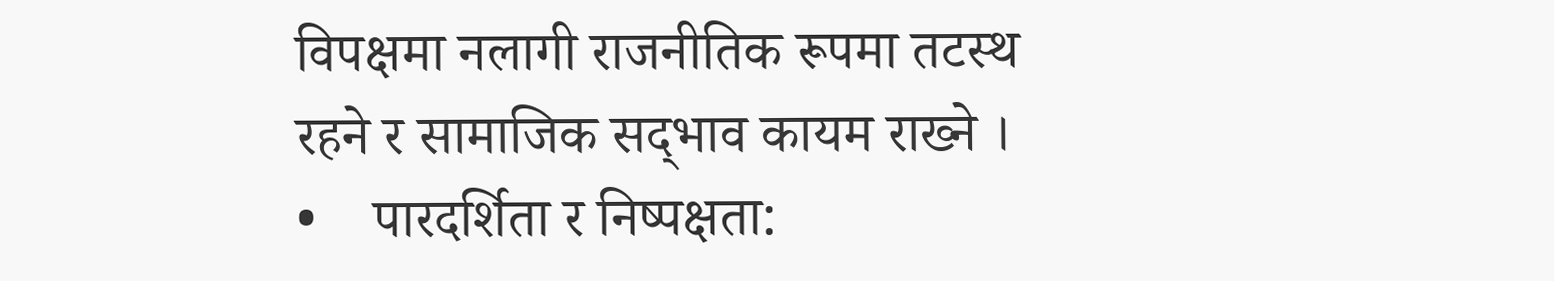विपक्षमा नलागी राजनीतिक रूपमा तटस्थ रहने र सामाजिक सद्‌भाव कायम राख्ने ।
•    पारदर्शिता र निष्पक्षता: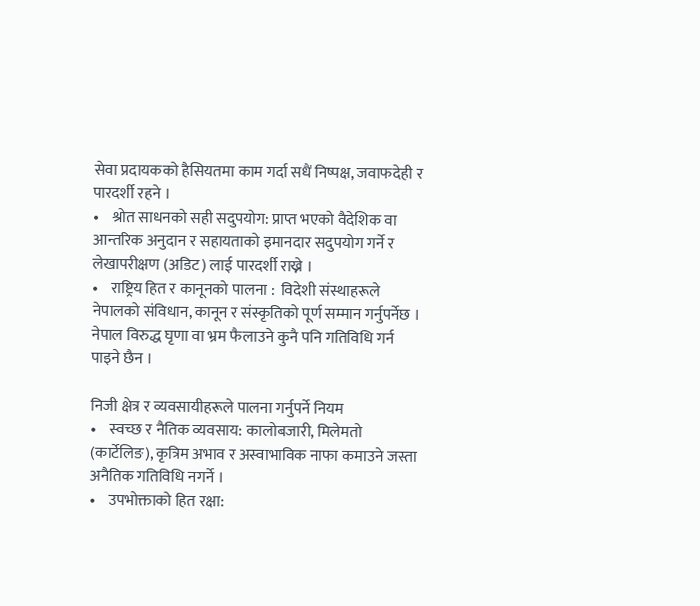सेवा प्रदायकको हैसियतमा काम गर्दा सधैं निष्पक्ष, जवाफदेही र पारदर्शी रहने ।
•    श्रोत साधनको सही सदुपयोग: प्राप्त भएको वैदेशिक वा आन्तरिक अनुदान र सहायताको इमानदार सदुपयोग गर्ने र लेखापरीक्षण (अडिट) लाई पारदर्शी राख्ने ।
•    राष्ट्रिय हित र कानूनको पालना :  विदेशी संस्थाहरूले नेपालको संविधान, कानून र संस्कृतिको पूर्ण सम्मान गर्नुपर्नेछ । नेपाल विरुद्ध घृणा वा भ्रम फैलाउने कुनै पनि गतिविधि गर्न पाइने छैन ।

निजी क्षेत्र र व्यवसायीहरूले पालना गर्नुपर्ने नियम
•    स्वच्छ र नैतिक व्यवसाय: कालोबजारी, मिलेमतो (कार्टेलिङ), कृत्रिम अभाव र अस्वाभाविक नाफा कमाउने जस्ता अनैतिक गतिविधि नगर्ने ।
•    उपभोक्ताको हित रक्षा: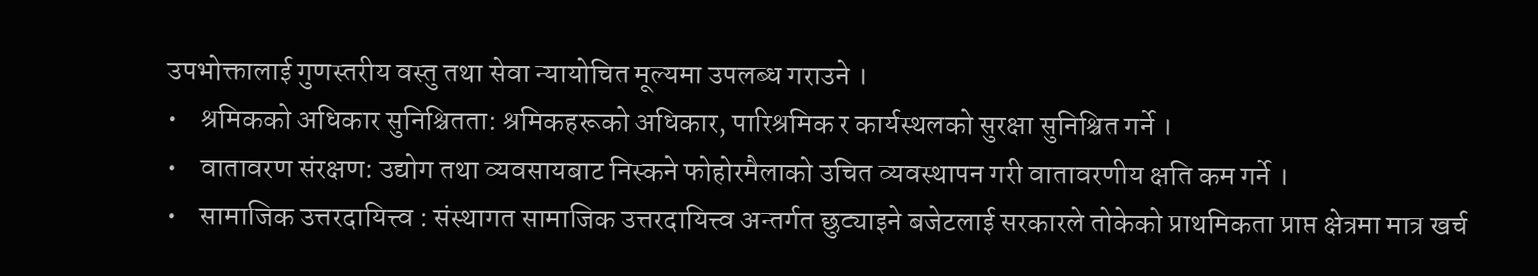उपभोक्तालाई गुणस्तरीय वस्तु तथा सेवा न्यायोचित मूल्यमा उपलब्ध गराउने ।
•    श्रमिकको अधिकार सुनिश्चितता: श्रमिकहरूको अधिकार, पारिश्रमिक र कार्यस्थलको सुरक्षा सुनिश्चित गर्ने ।
•    वातावरण संरक्षण: उद्योग तथा व्यवसायबाट निस्कने फोहोरमैलाको उचित व्यवस्थापन गरी वातावरणीय क्षति कम गर्ने ।
•    सामाजिक उत्तरदायित्त्व : संस्थागत सामाजिक उत्तरदायित्त्व अन्तर्गत छुट्याइने बजेटलाई सरकारले तोकेको प्राथमिकता प्राप्त क्षेत्रमा मात्र खर्च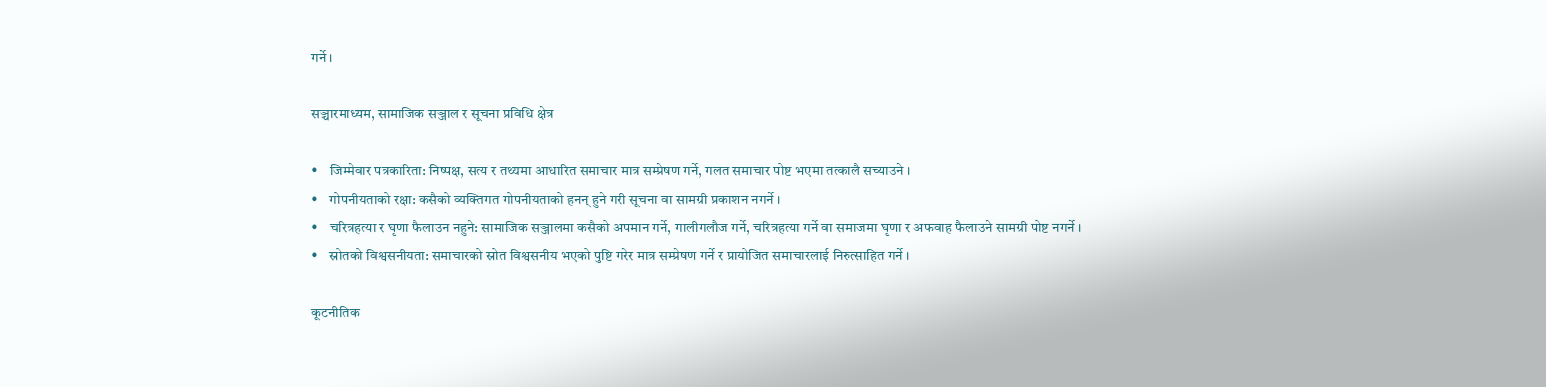गर्ने ।

सञ्चारमाध्यम, सामाजिक सञ्जाल र सूचना प्रविधि क्षेत्र

•    जिम्मेवार पत्रकारिता: निष्पक्ष, सत्य र तथ्यमा आधारित समाचार मात्र सम्प्रेषण गर्ने, गलत समाचार पोष्ट भएमा तत्कालै सच्याउने ।
•    गोपनीयताको रक्षा: कसैको व्यक्तिगत गोपनीयताको हनन् हुने गरी सूचना वा सामग्री प्रकाशन नगर्ने ।
•    चरित्रहत्या र घृणा फैलाउन नहुने: सामाजिक सञ्जालमा कसैको अपमान गर्ने, गालीगलौज गर्ने, चरित्रहत्या गर्ने वा समाजमा घृणा र अफवाह फैलाउने सामग्री पोष्ट नगर्ने ।
•    स्रोतको विश्वसनीयता: समाचारको स्रोत विश्वसनीय भएको पुष्टि गरेर मात्र सम्प्रेषण गर्ने र प्रायोजित समाचारलाई निरुत्साहित गर्ने ।

कूटनीतिक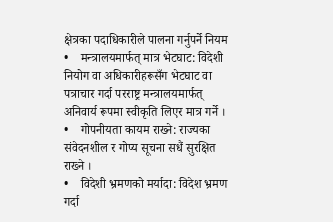क्षेत्रका पदाधिकारीले पालना गर्नुपर्ने नियम
•    मन्त्रालयमार्फत् मात्र भेटघाट: विदेशी नियोग वा अधिकारीहरूसँग भेटघाट वा पत्राचार गर्दा परराष्ट्र मन्त्रालयमार्फत् अनिवार्य रूपमा स्वीकृति लिएर मात्र गर्ने ।
•    गोपनीयता कायम राख्ने: राज्यका संवेदनशील र गोप्य सूचना सधैं सुरक्षित राख्ने ।
•    विदेशी भ्रमणको मर्यादा: विदेश भ्रमण गर्दा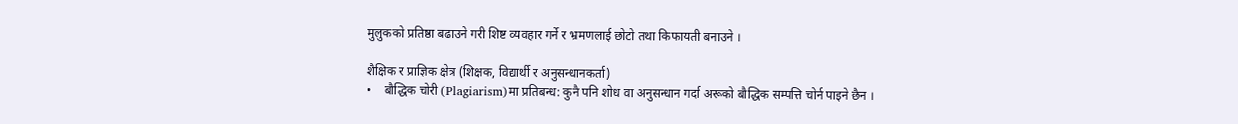मुलुकको प्रतिष्ठा बढाउने गरी शिष्ट व्यवहार गर्ने र भ्रमणलाई छोटो तथा किफायती बनाउने ।

शैक्षिक र प्राज्ञिक क्षेत्र (शिक्षक, विद्यार्थी र अनुसन्धानकर्ता)
•    बौद्धिक चोरी (Plagiarism)मा प्रतिबन्ध: कुनै पनि शोध वा अनुसन्धान गर्दा अरूको बौद्धिक सम्पत्ति चोर्न पाइने छैन ।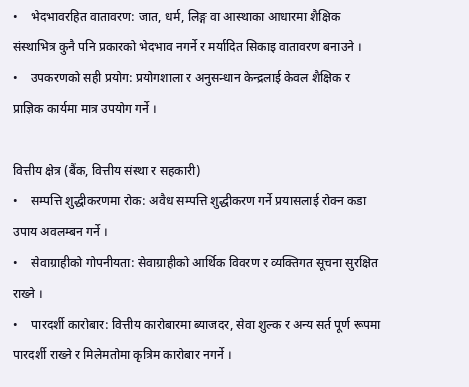•    भेदभावरहित वातावरण: जात, धर्म, लिङ्ग वा आस्थाका आधारमा शैक्षिक संस्थाभित्र कुनै पनि प्रकारको भेदभाव नगर्ने र मर्यादित सिकाइ वातावरण बनाउने ।
•    उपकरणको सही प्रयोग: प्रयोगशाला र अनुसन्धान केन्द्रलाई केवल शैक्षिक र प्राज्ञिक कार्यमा मात्र उपयोग गर्ने ।

वित्तीय क्षेत्र (बैंक, वित्तीय संस्था र सहकारी)
•    सम्पत्ति शुद्धीकरणमा रोक: अवैध सम्पत्ति शुद्धीकरण गर्ने प्रयासलाई रोक्न कडा उपाय अवलम्बन गर्ने ।
•    सेवाग्राहीको गोपनीयता: सेवाग्राहीको आर्थिक विवरण र व्यक्तिगत सूचना सुरक्षित राख्ने ।
•    पारदर्शी कारोबार: वित्तीय कारोबारमा ब्याजदर, सेवा शुल्क र अन्य सर्त पूर्ण रूपमा पारदर्शी राख्ने र मिलेमतोमा कृत्रिम कारोबार नगर्ने ।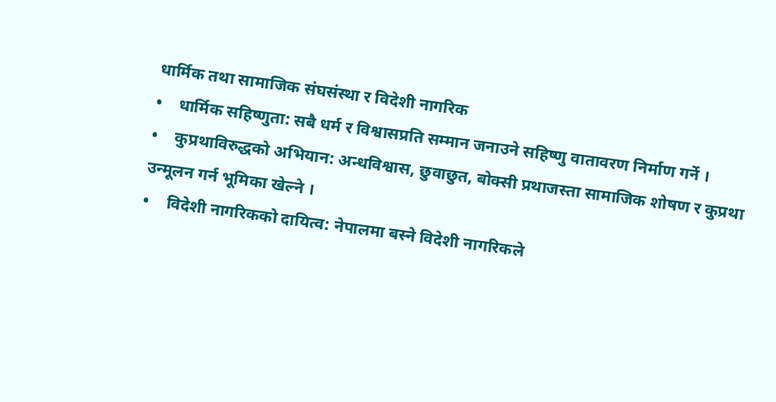धार्मिक तथा सामाजिक संघसंस्था र विदेशी नागरिक
•    धार्मिक सहिष्णुता: सबै धर्म र विश्वासप्रति सम्मान जनाउने सहिष्णु वातावरण निर्माण गर्ने ।
•    कुप्रथाविरुद्धको अभियान: अन्धविश्वास, छुवाछुत, बोक्सी प्रथाजस्ता सामाजिक शोषण र कुप्रथा उन्मूलन गर्न भूमिका खेल्ने ।
•    विदेशी नागरिकको दायित्व: नेपालमा बस्ने विदेशी नागरिकले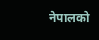नेपालको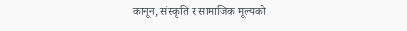कानून, संस्कृति र सामाजिक मूल्यको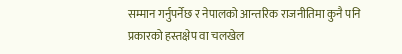सम्मान गर्नुपर्नेछ र नेपालको आन्तरिक राजनीतिमा कुनै पनि प्रकारको हस्तक्षेप वा चलखेल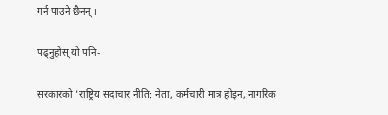गर्न पाउने छैनन् ।

पढ्नुहोस् यो पनि-

सरकारको 'राष्ट्रिय सदाचार नीति: नेता, कर्मचारी मात्र होइन, नागरिक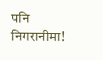पनि निगरानीमा!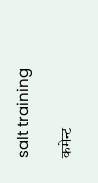salt training

कमेन्ट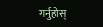गर्नुहोस्